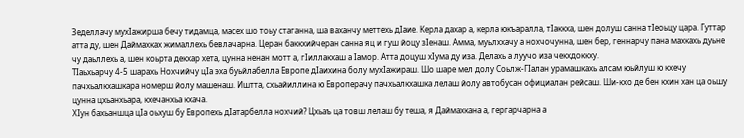Зеделлачу мухIажирша бечу тидамца, масех шо тоьу стаганна, ша ваханчу меттехь дIаие. Керла дахар а, керла юкъаралла, тIаккха, шен долуш санна тIеоьцу цара. Гуттар атта ду, шен Даймахках жималлехь бевлачарна. Церан баккхийчеран санна яц и гуш йоцу зIенаш. Амма, муьлххачу а нохчочунна, шен бер, геннарчу пана махкахь дуьне чу даьллехь а, шен коьрта декхар хета, цунна ненан мотт а, гIиллакхаш а Iамор. Атта доцуш хIума ду иза. Делахь а луучо иза чекхдоккху.
ТIаьхьарчу 4-5 шарахь Нохчийчу цIа эха буьйлабелла Европе дIаихина болу мухIажираш. Шо шаре мел долу Соьлж-ГIалан урамашкахь алсам юьйлуш ю кхечу пачхьалкхашкара номерш йолу машенаш. Иштта, схьайиллина ю Европерачу пачхьалкхашка лелаш йолу автобусан официалан рейсаш. Ши-кхо де бен кхин хан ца оьшу цунна цхьанхьара, кхечанхьа кхача.
ХIун бахьаншца цIа оьхуш бу Европехь дIатарбелла нохчий? Цхьаъ ца товш лелаш бу теша, я Даймахкана а, гергарчарна а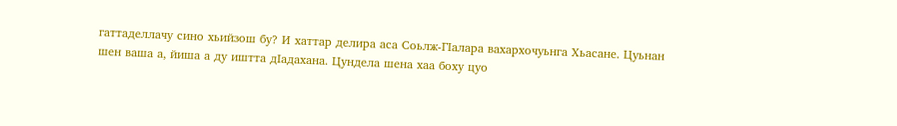гаттаделлачу сино хьийзош бу? И хаттар делира аса Соьлж-ГIалара вахархочуьнга Хьасане. Цуьнан шен ваша а, йиша а ду иштта дIадахана. Цундела шена хаа боху цуо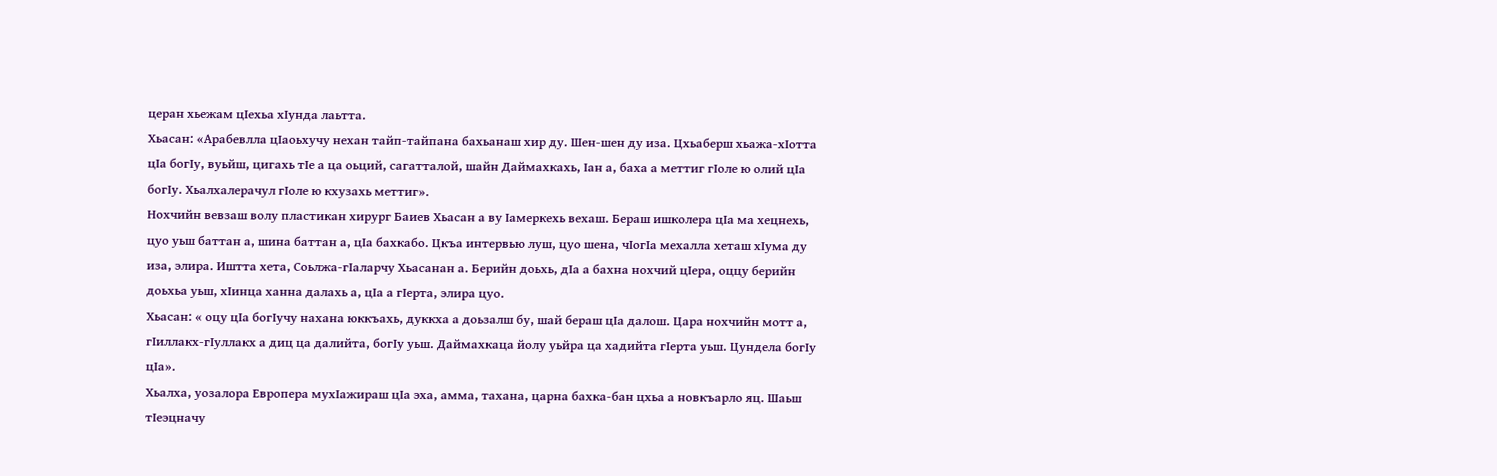церан хьежам цIехьа хIунда лаьтта.
Хьасан: «Арабевлла цIаоьхучу нехан тайп-тайпана бахьанаш хир ду. Шен-шен ду иза. Цхьаберш хьажа-хIотта цIа богIу, вуьйш, цигахь тIе а ца оьций, сагатталой, шайн Даймахкахь, Iан а, баха а меттиг гIоле ю олий цIа богIу. Хьалхалерачул гIоле ю кхузахь меттиг».
Нохчийн вевзаш волу пластикан хирург Баиев Хьасан а ву Iамеркехь вехаш. Бераш ишколера цIа ма хецнехь, цуо уьш баттан а, шина баттан а, цIа бахкабо. Цкъа интервью луш, цуо шена, чIогIа мехалла хеташ хIума ду иза, элира. Иштта хета, Соьлжа-гIаларчу Хьасанан а. Берийн доьхь, дIа а бахна нохчий цIера, оццу берийн доьхьа уьш, хIинца ханна далахь а, цIа а гIерта, элира цуо.
Хьасан: « оцу цIа богIучу нахана юккъахь, дуккха а доьзалш бу, шай бераш цIа далош. Цара нохчийн мотт а, гIиллакх-гIуллакх а диц ца далийта, богIу уьш. Даймахкаца йолу уьйра ца хадийта гIерта уьш. Цундела богIу цIа».
Хьалха, уозалора Европера мухIажираш цIа эха, амма, тахана, царна бахка-бан цхьа а новкъарло яц. Шаьш тIеэцначу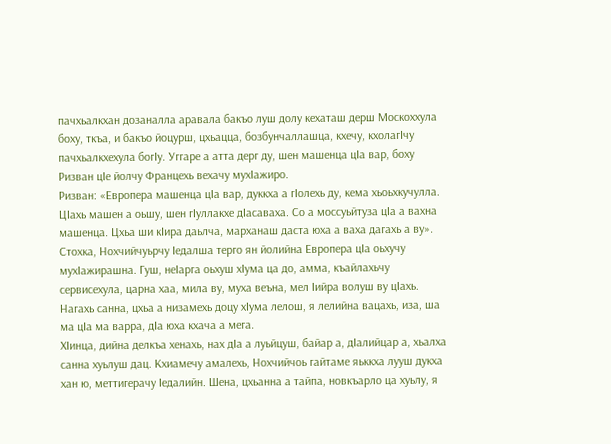пачхьалкхан дозаналла аравала бакъо луш долу кехаташ дерш Москоххула боху, ткъа, и бакъо йоцурш, цхьацца, бозбунчаллашца, кхечу, кхолагIчу пачхьалкхехула богIу. Уггаре а атта дерг ду, шен машенца цIа вар, боху Ризван цIе йолчу Францехь вехачу мухIажиро.
Ризван: «Европера машенца цIа вар, дуккха а гIолехь ду, кема хьоьхкучулла. ЦIахь машен а оьшу, шен гIуллакхе дIасаваха. Со а моссуьйтуза цIа а вахна машенца. Цхьа ши кIира даьлча, марханаш даста юха а ваха дагахь а ву».
Стохка, Нохчийчуьрчу Iедалша терго ян йолийна Европера цIа оьхучу мухIажирашна. Гуш, неIарга оьхуш хIума ца до, амма, къайлахьчу сервисехула, царна хаа, мила ву, муха веъна, мел Iийра волуш ву цIахь. Нагахь санна, цхьа а низамехь доцу хIума лелош, я лелийна вацахь, иза, ша ма цIа ма варра, дIа юха кхача а мега.
ХIинца, дийна делкъа хенахь, нах дIа а луьйцуш, байар а, дIалийцар а, хьалха санна хуьлуш дац. Кхиамечу амалехь, Нохчийчоь гайтаме яьккха лууш дукха хан ю, меттигерачу Iедалийн. Шена, цхьанна а тайпа, новкъарло ца хуьлу, я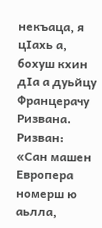некъаца, я цIахь а, бохуш кхин дIа а дуьйцу Францерачу Ризвана.
Ризван: «Сан машен Европера номерш ю аьлла,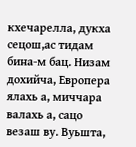кхечарелла, дукха сецош,ас тидам бина-м бац. Низам дохийча, Европера ялахь а, миччара валахь а, сацо везаш ву. Вуьшта,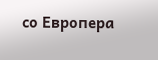со Европера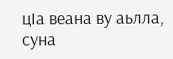цIа веана ву аьлла, суна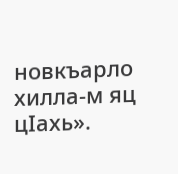новкъарло хилла-м яц цIахь».